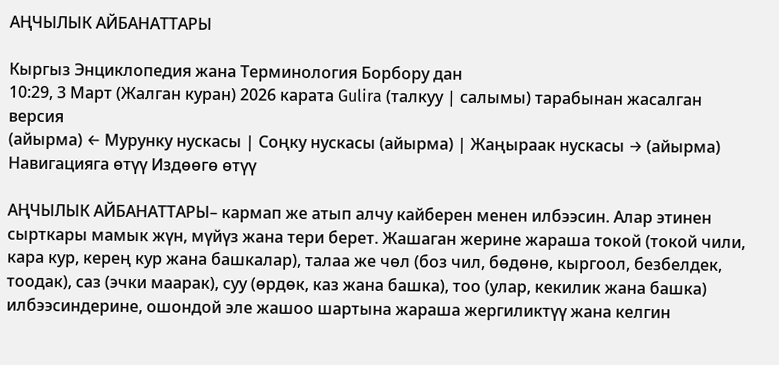АҢЧЫЛЫК АЙБАНАТТАРЫ

Кыргыз Энциклопедия жана Терминология Борбору дан
10:29, 3 Март (Жалган куран) 2026 карата Gulira (талкуу | салымы) тарабынан жасалган версия
(айырма) ← Мурунку нускасы | Соңку нускасы (айырма) | Жаңыраак нускасы → (айырма)
Навигацияга өтүү Издөөгө өтүү

АҢЧЫЛЫК АЙБАНАТТАРЫ– кармап же атып алчу кайберен менен илбээсин. Алар этинен сырткары мамык жүн, мүйүз жана тери берет. Жашаган жерине жараша токой (токой чили, кара кур, керең кур жана башкалар), талаа же чөл (боз чил, бөдөнө, кыргоол, безбелдек, тоодак), саз (эчки маарак), суу (өрдөк, каз жана башка), тоо (улар, кекилик жана башка) илбээсиндерине, ошондой эле жашоо шартына жараша жергиликтүү жана келгин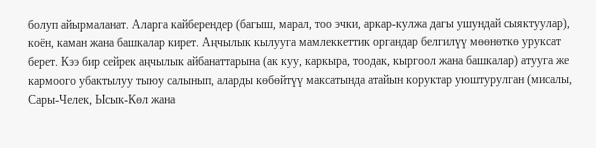болуп айырмаланат. Аларга кайберендер (багыш, марал, тоо эчки, аркар-кулжа дагы ушундай сыяктуулар), коён, каман жана башкалар кирет. Аңчылык кылууга мамлеккеттик органдар белгилүү мөөнөткө уруксат берет. Кээ бир сейрек аңчылык айбанаттарына (ак куу, каркыра, тоодак, кыргоол жана башкалар) атууга же кармоого убактылуу тыюу салынып, аларды көбөйтүү максатында атайын коруктар уюштурулган (мисалы, Сары-Челек, Ысык-Көл жана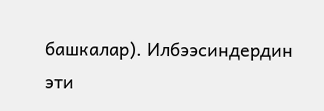башкалар). Илбээсиндердин эти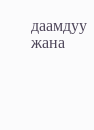даамдуу жана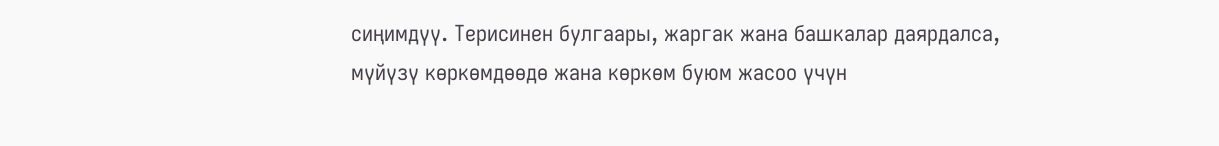сиңимдүү. Терисинен булгаары, жаргак жана башкалар даярдалса, мүйүзү көркөмдөөдө жана көркөм буюм жасоо үчүн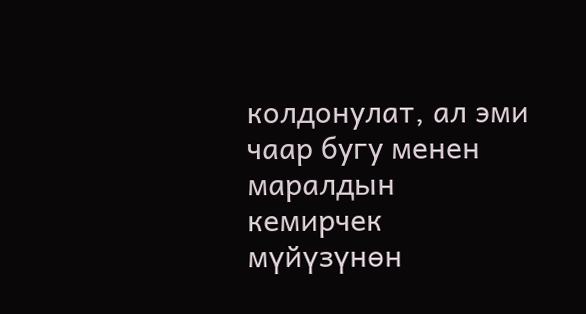колдонулат, ал эми чаар бугу менен маралдын кемирчек мүйүзүнөн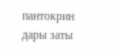пантокрин дары заты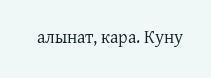алынат, кара. Куну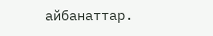айбанаттар.